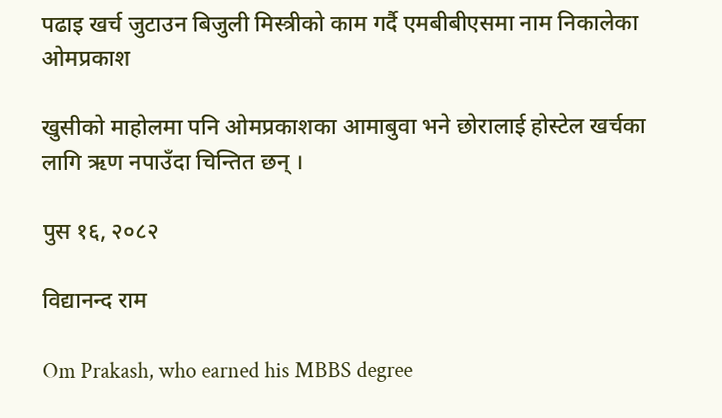पढाइ खर्च जुटाउन बिजुली मिस्त्रीको काम गर्दै एमबीबीएसमा नाम निकालेका ओमप्रकाश

खुसीको माहोलमा पनि ओमप्रकाशका आमाबुवा भने छोरालाई होस्टेल खर्चका लागि ऋण नपाउँदा चिन्तित छन् ।

पुस १६, २०८२

विद्यानन्द राम

Om Prakash, who earned his MBBS degree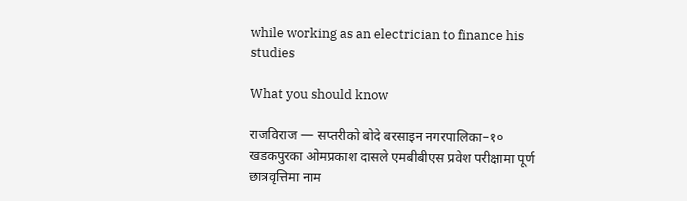while working as an electrician to finance his studies

What you should know

राजविराज — सप्तरीको बोदे बरसाइन नगरपालिका–१० खडकपुरका ओमप्रकाश दासले एमबीबीएस प्रवेश परीक्षामा पूर्ण छात्रवृत्तिमा नाम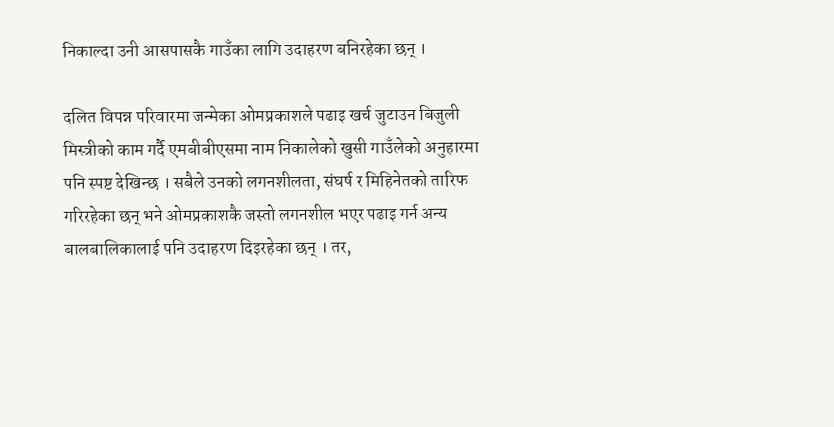निकाल्दा उनी आसपासकै गाउँका लागि उदाहरण बनिरहेका छन् ।

दलित विपन्न परिवारमा जन्मेका ओमप्रकाशले पढाइ खर्च जुटाउन बिजुली मिस्त्रीको काम गर्दै एमबीबीएसमा नाम निकालेको खुसी गाउँलेको अनुहारमा पनि स्पष्ट देखिन्छ । सबैले उनको लगनशीलता, संघर्ष र मिहिनेतको तारिफ गरिरहेका छन् भने ओमप्रकाशकै जस्तो लगनशील भएर पढाइ गर्न अन्य बालबालिकालाई पनि उदाहरण दिइरहेका छन् । तर,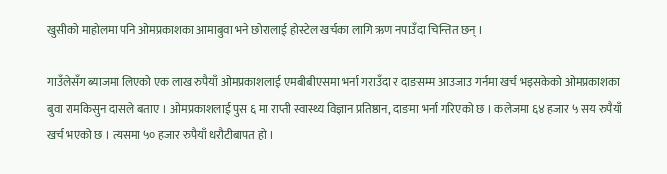खुसीको माहोलमा पनि ओमप्रकाशका आमाबुवा भने छोरालाई होस्टेल खर्चका लागि ऋण नपाउँदा चिन्तित छन् ।

गाउँलेसँग ब्याजमा लिएको एक लाख रुपैयाँ ओमप्रकाशलाई एमबीबीएसमा भर्ना गराउँदा र दाङसम्म आउजाउ गर्नमा खर्च भइसकेको ओमप्रकाशका बुवा रामकिसुन दासले बताए । ओमप्रकाशलाई पुस ६ मा राप्ती स्वास्थ्य विज्ञान प्रतिष्ठान, दाङमा भर्ना गरिएको छ । कलेजमा ६४ हजार ५ सय रुपैयाँ खर्च भएको छ । त्यसमा ५० हजार रुपैयाँ धरौटीबापत हो ।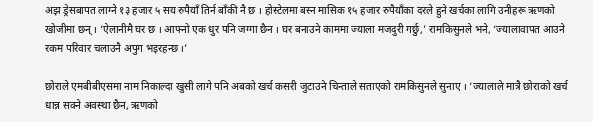अझ ड्रेसबापत लाग्ने १३ हजार ५ सय रुपैयाँ तिर्न बाँकी नै छ । होस्टेलमा बस्न मासिक १५ हजार रुपैयाँका दरले हुने खर्चका लागि उनीहरू ऋणको खोजीमा छन् । ‘ऐलानीमै घर छ । आफ्नो एक धुर पनि जग्गा छैन । घर बनाउने काममा ज्याला मजदुरी गर्छु,’ रामकिसुनले भने, ‘ज्यालावापत आउने रकम परिवार चलाउनै अपुग भइरहन्छ ।’

छोराले एमबीबीएसमा नाम निकाल्दा खुसी लागे पनि अबको खर्च कसरी जुटाउने चिन्ताले सताएको रामकिसुनले सुनाए । ‘ज्यालाले मात्रै छोराको खर्च धान्न सक्ने अवस्था छैन, ऋणको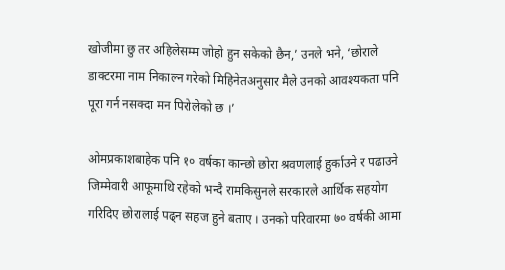खोजीमा छु तर अहिलेसम्म जोहो हुन सकेको छैन,’ उनले भने, ‘छोराले डाक्टरमा नाम निकाल्न गरेको मिहिनेतअनुसार मैले उनको आवश्यकता पनि पूरा गर्न नसक्दा मन पिरोलेको छ ।’

ओमप्रकाशबाहेक पनि १० वर्षका कान्छो छोरा श्रवणलाई हुर्काउने र पढाउने जिम्मेवारी आफूमाथि रहेको भन्दै रामकिसुनले सरकारले आर्थिक सहयोग गरिदिए छोरालाई पढ्न सहज हुने बताए । उनको परिवारमा ७० वर्षकी आमा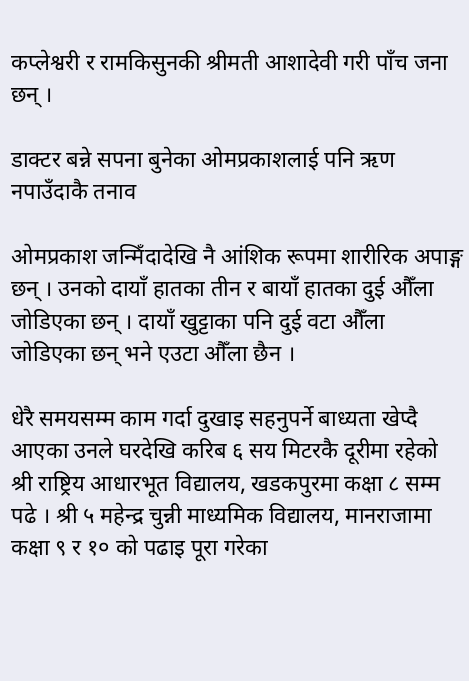कप्लेश्वरी र रामकिसुनकी श्रीमती आशादेवी गरी पाँच जना छन् ।

डाक्टर बन्ने सपना बुनेका ओमप्रकाशलाई पनि ऋण नपाउँदाकै तनाव

ओमप्रकाश जन्मिँदादेखि नै आंशिक रूपमा शारीरिक अपाङ्ग छन् । उनको दायाँ हातका तीन र बायाँ हातका दुई औँला जोडिएका छन् । दायाँ खुट्टाका पनि दुई वटा औँला जोडिएका छन् भने एउटा औँला छैन ।

धेरै समयसम्म काम गर्दा दुखाइ सहनुपर्ने बाध्यता खेप्दै आएका उनले घरदेखि करिब ६ सय मिटरकै दूरीमा रहेको श्री राष्ट्रिय आधारभूत विद्यालय, खडकपुरमा कक्षा ८ सम्म पढे । श्री ५ महेन्द्र चुन्नी माध्यमिक विद्यालय, मानराजामा कक्षा ९ र १० को पढाइ पूरा गरेका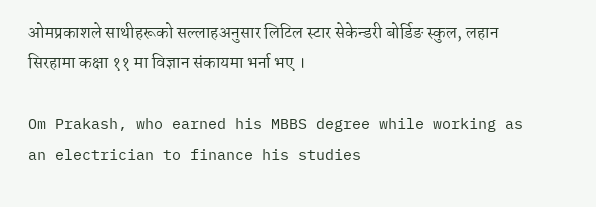ओमप्रकाशले साथीहरूको सल्लाहअनुसार लिटिल स्टार सेकेन्डरी बोर्डिङ स्कुल, लहान सिरहामा कक्षा ११ मा विज्ञान संकायमा भर्ना भए ।

Om Prakash, who earned his MBBS degree while working as an electrician to finance his studies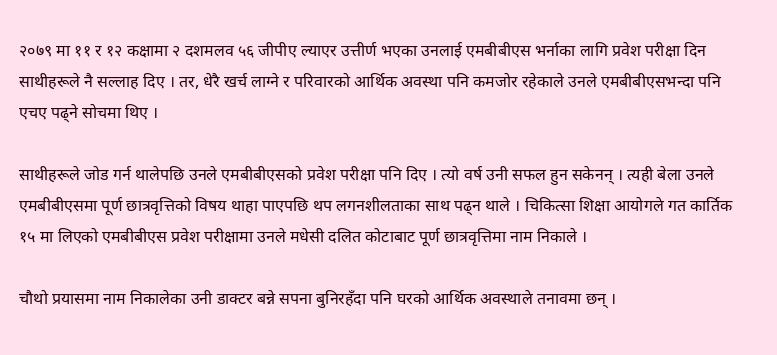२०७९ मा ११ र १२ कक्षामा २ दशमलव ५६ जीपीए ल्याएर उत्तीर्ण भएका उनलाई एमबीबीएस भर्नाका लागि प्रवेश परीक्षा दिन साथीहरूले नै सल्लाह दिए । तर, धेरै खर्च लाग्ने र परिवारको आर्थिक अवस्था पनि कमजोर रहेकाले उनले एमबीबीएसभन्दा पनि एचए पढ्ने सोचमा थिए ।

साथीहरूले जोड गर्न थालेपछि उनले एमबीबीएसको प्रवेश परीक्षा पनि दिए । त्यो वर्ष उनी सफल हुन सकेनन् । त्यही बेला उनले एमबीबीएसमा पूर्ण छात्रवृत्तिको विषय थाहा पाएपछि थप लगनशीलताका साथ पढ्न थाले । चिकित्सा शिक्षा आयोगले गत कार्तिक १५ मा लिएको एमबीबीएस प्रवेश परीक्षामा उनले मधेसी दलित कोटाबाट पूर्ण छात्रवृत्तिमा नाम निकाले ।

चौथो प्रयासमा नाम निकालेका उनी डाक्टर बन्ने सपना बुनिरहँदा पनि घरको आर्थिक अवस्थाले तनावमा छन् ।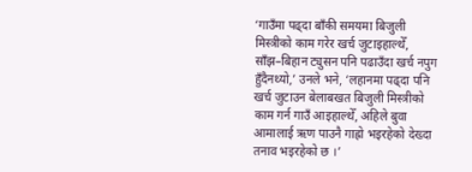‘गाउँमा पढ्दा बाँकी समयमा बिजुली मिस्त्रीको काम गरेर खर्च जुटाइहाल्थेँ, साँझ–बिहान ट्युसन पनि पढाउँदा खर्च नपुग हुँदैनथ्यो,’ उनले भने, ‘लहानमा पढ्दा पनि खर्च जुटाउन बेलाबखत बिजुली मिस्त्रीको काम गर्न गाउँ आइहाल्थेँ, अहिले बुवा आमालाई ऋण पाउनै गाह्रो भइरहेको देख्दा तनाव भइरहेको छ ।’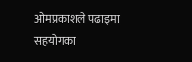ओमप्रकाशले पढाइमा सहयोगका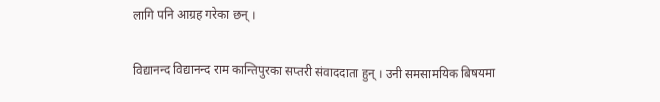लागि पनि आग्रह गरेका छन् ।

विद्यानन्द विद्यानन्द राम कान्तिपुरका सप्तरी संवाददाता हुन् । उनी समसामयिक बिषयमा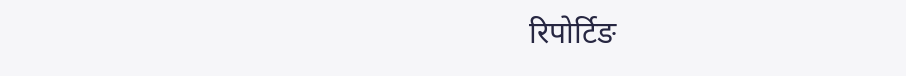रिपोर्टिङ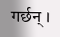गर्छन् ।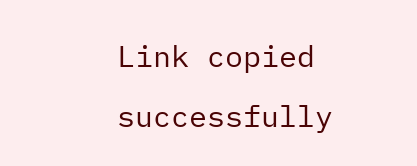Link copied successfully